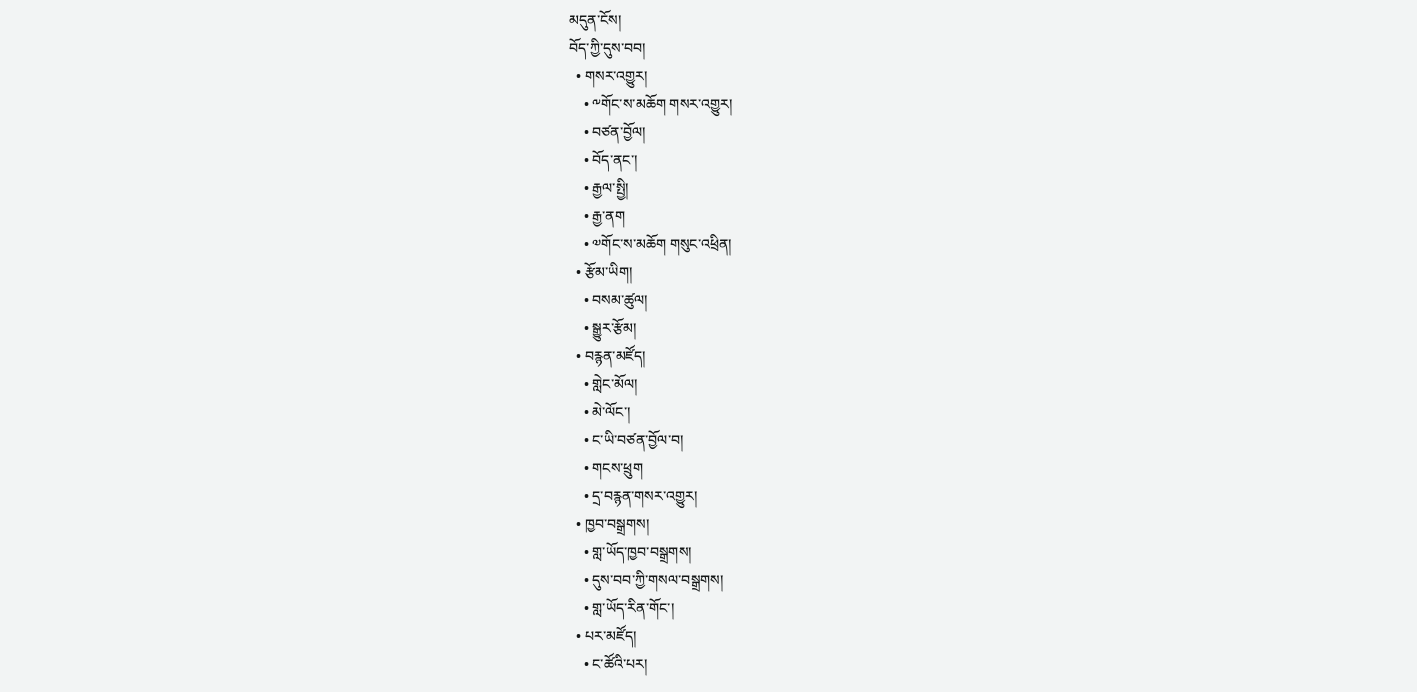མདུན་ངོས།
བོད་ཀྱི་དུས་བབ།
  • གསར་འགྱུར།
    • ༸གོང་ས་མཆོག གསར་འགྱུར།
    • བཙན་བྱོལ།
    • བོད་ནང་།
    • རྒྱལ་སྤྱི།
    • རྒྱ་ནག
    • ༧གོང་ས་མཆོག གསུང་འཕྲིན།
  • རྩོམ་ཡིག།
    • བསམ་ཚུལ།
    • སྒྱུར་རྩོམ།
  • བརྙན་མཛོད།
    • གླེང་མོལ།
    • མེ་ལོང་།
    • ང་ཡི་བཙན་བྱོལ་བ།
    • གངས་ཕྲུག
    • དྲ་བརྙན་གསར་འགྱུར།
  • ཁྱབ་བསྒྲགས།
    • གླ་ཡོད་ཁྱབ་བསྒྲགས།
    • དུས་བབ་ཀྱི་གསལ་བསྒྲགས།
    • གླ་ཡོད་རིན་གོང་།
  • པར་མཛོད།
    • ང་ཚོའི་པར།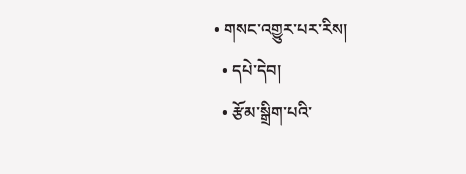• གསང་འགྱུར་པར་རིས།
  • དཔེ་དེབ།
  • རྩོམ་སྒྲིག་པའི་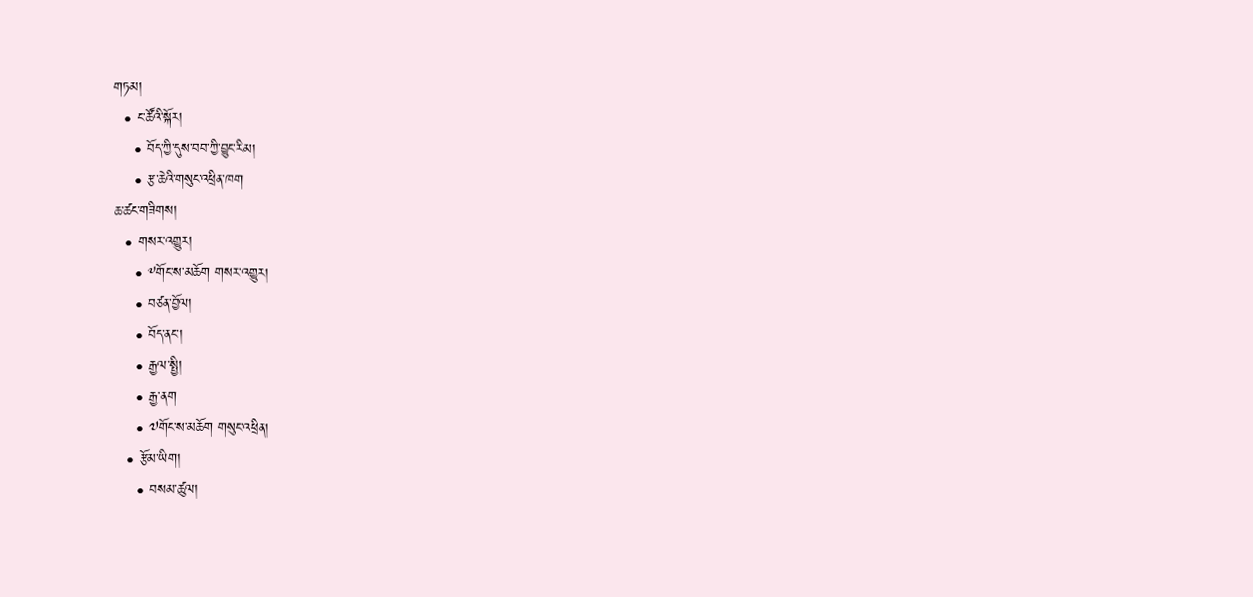གཏམ།
  • ང་ཚོའི་སྐོར།
    • བོད་ཀྱི་དུས་བབ་ཀྱི་བྱུང་རིམ།
    • རྩ་ཆེའི་གསུང་འཕྲིན་ཁག
ཆ་ཚང་གཟིགས།
  • གསར་འགྱུར།
    • ༸གོང་ས་མཆོག གསར་འགྱུར།
    • བཙན་བྱོལ།
    • བོད་ནང་།
    • རྒྱལ་སྤྱི།
    • རྒྱ་ནག
    • ༧གོང་ས་མཆོག གསུང་འཕྲིན།
  • རྩོམ་ཡིག།
    • བསམ་ཚུལ།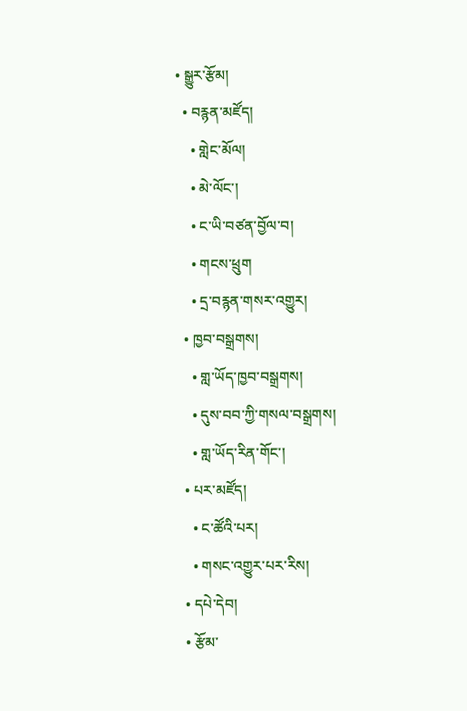• སྒྱུར་རྩོམ།
  • བརྙན་མཛོད།
    • གླེང་མོལ།
    • མེ་ལོང་།
    • ང་ཡི་བཙན་བྱོལ་བ།
    • གངས་ཕྲུག
    • དྲ་བརྙན་གསར་འགྱུར།
  • ཁྱབ་བསྒྲགས།
    • གླ་ཡོད་ཁྱབ་བསྒྲགས།
    • དུས་བབ་ཀྱི་གསལ་བསྒྲགས།
    • གླ་ཡོད་རིན་གོང་།
  • པར་མཛོད།
    • ང་ཚོའི་པར།
    • གསང་འགྱུར་པར་རིས།
  • དཔེ་དེབ།
  • རྩོམ་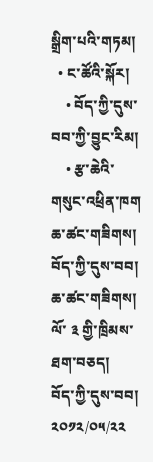སྒྲིག་པའི་གཏམ།
  • ང་ཚོའི་སྐོར།
    • བོད་ཀྱི་དུས་བབ་ཀྱི་བྱུང་རིམ།
    • རྩ་ཆེའི་གསུང་འཕྲིན་ཁག
ཆ་ཚང་གཟིགས།
བོད་ཀྱི་དུས་བབ།
ཆ་ཚང་གཟིགས།
ལོ་ ༣ གྱི་ཁྲིམས་ཐག་བཅད།
བོད་ཀྱི་དུས་བབ།
༢༠༡༢/༠༥/༢༢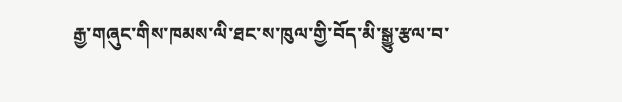རྒྱ་གཞུང་གིས་ཁམས་ལི་ཐང་ས་ཁུལ་གྱི་བོད་མི་སྒྱུ་རྩལ་བ་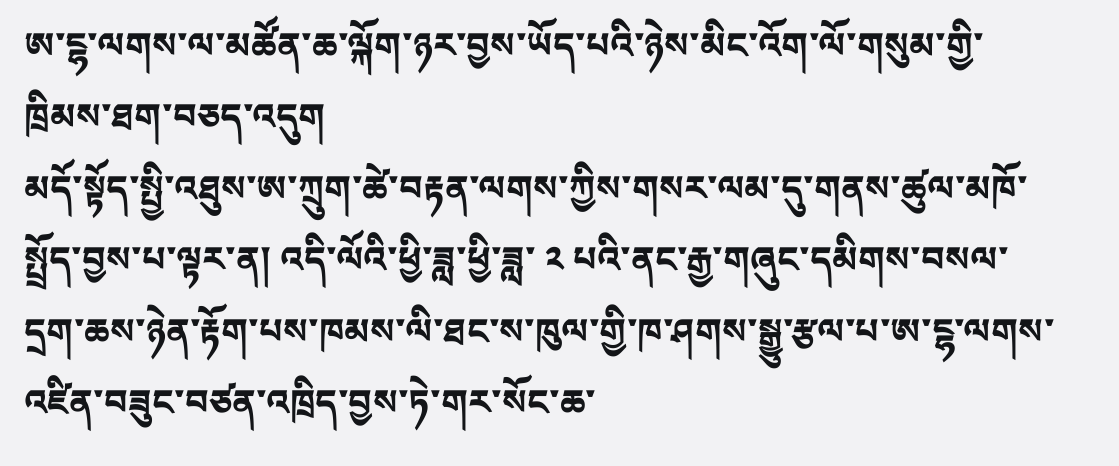ཨ་ངྷ་ལགས་ལ་མཚོན་ཆ་ལྐོག་ཉར་བྱས་ཡོད་པའི་ཉེས་མིང་འོག་ལོ་གསུམ་གྱི་ཁྲིམས་ཐག་བཅད་འདུག
མདོ་སྟོད་སྤྱི་འཐུས་ཨ་ཀྲུག་ཚེ་བརྟན་ལགས་ཀྱིས་གསར་ལམ་དུ་གནས་ཚུལ་མཁོ་སྤྲོད་བྱས་པ་ལྟར་ན། འདི་ལོའི་ཕྱི་ཟླ་ཕྱི་ཟླ་ ༢ པའི་ནང་རྒྱ་གཞུང་དམིགས་བསལ་དྲག་ཆས་ཉེན་རྟོག་པས་ཁམས་ལི་ཐང་ས་ཁུལ་གྱི་ཁ་ཤགས་སྒྱུ་རྩལ་པ་ཨ་ངྷ་ལགས་འཛིན་བཟུང་བཙན་འཁྲིད་བྱས་ཏེ་གར་སོང་ཆ་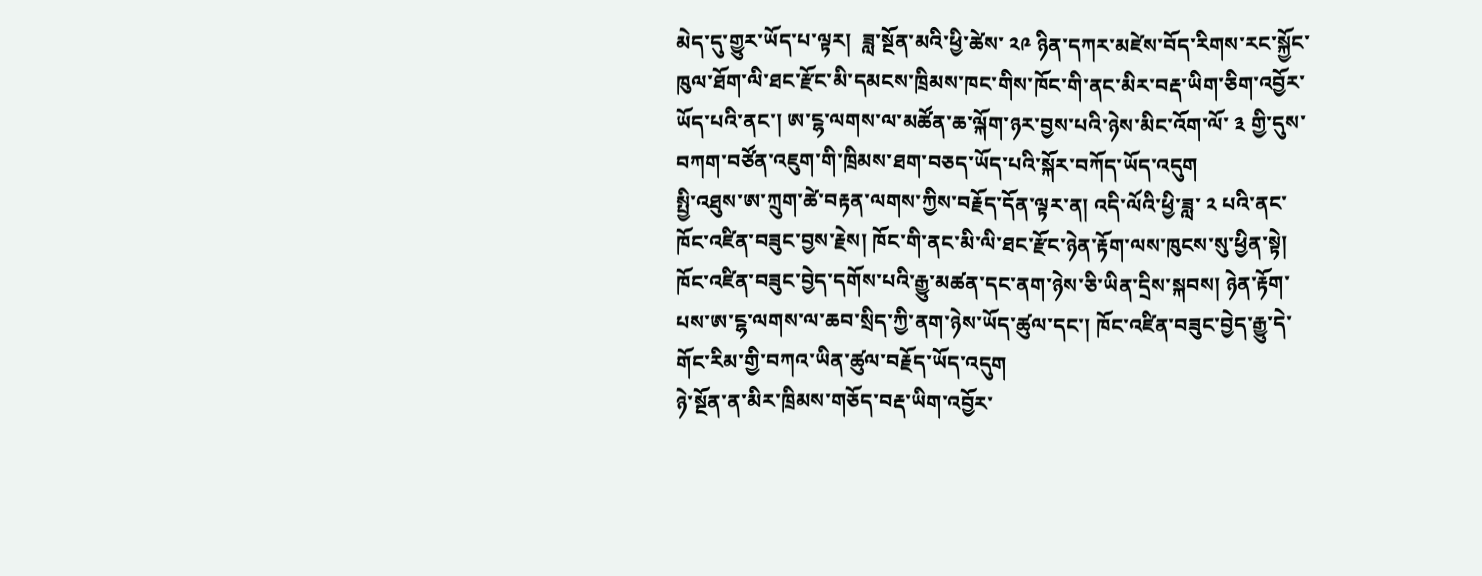མེད་དུ་གྱུར་ཡོད་པ་ལྟར།  ཟླ་སྔོན་མའི་ཕྱི་ཚེས་ ༢༩ ཉིན་དཀར་མཛེས་བོད་རིགས་རང་སྐྱོང་ཁུལ་ཐོག་ལི་ཐང་རྫོང་མི་དམངས་ཁྲིམས་ཁང་གིས་ཁོང་གི་ནང་མིར་བརྡ་ཡིག་ཅིག་འབྱོར་ཡོད་པའི་ནང་། ཨ་ངྷ་ལགས་ལ་མཚོན་ཆ་ལྐོག་ཉར་བྱས་པའི་ཉེས་མིང་འོག་ལོ་ ༣ གྱི་དུས་བཀག་བཙོན་འཇུག་གི་ཁྲིམས་ཐག་བཅད་ཡོད་པའི་སྐོར་བཀོད་ཡོད་འདུག
སྤྱི་འཐུས་ཨ་ཀྲུག་ཚེ་བརྟན་ལགས་ཀྱིས་བརྗོད་དོན་ལྟར་ན། འདི་ལོའི་ཕྱི་ཟླ་ ༢ པའི་ནང་ཁོང་འཛིན་བཟུང་བྱས་རྗེས། ཁོང་གི་ནང་མི་ལི་ཐང་རྫོང་ཉེན་རྟོག་ལས་ཁུངས་སུ་ཕྱིན་སྟེ། ཁོང་འཛིན་བཟུང་བྱེད་དགོས་པའི་རྒྱུ་མཚན་དང་ནག་ཉེས་ཅི་ཡིན་དྲིས་སྐབས། ཉེན་རྟོག་པས་ཨ་ངྷ་ལགས་ལ་ཆབ་སྲིད་ཀྱི་ནག་ཉེས་ཡོད་ཚུལ་དང་། ཁོང་འཛིན་བཟུང་བྱེད་རྒྱུ་དེ་གོང་རིམ་གྱི་བཀའ་ཡིན་ཚུལ་བརྗོད་ཡོད་འདུག
ཉེ་སྔོན་ན་མིར་ཁྲིམས་གཅོད་བརྡ་ཡིག་འབྱོར་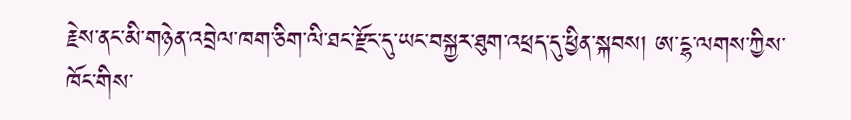རྗེས་ནང་མི་གཉེན་འབྲེལ་ཁག་ཅིག་ལི་ཐང་རྫོང་དུ་ཡང་བསྐྱར་ཐུག་འཕྲད་དུ་ཕྱིན་སྐབས། ཨ་ངྷ་ལགས་ཀྱིས་ཁོང་གིས་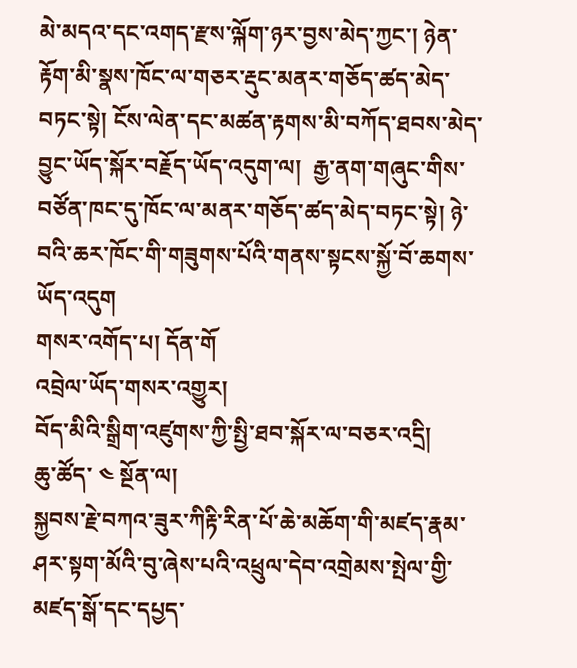མེ་མདའ་དང་འགད་རྫས་ལྐོག་ཉར་བྱས་མེད་ཀྱང་། ཉེན་རྟོག་མི་སྣས་ཁོང་ལ་གཅར་རྡུང་མནར་གཅོད་ཚད་མེད་བཏང་སྟེ། ངོས་ལེན་དང་མཚན་རྟགས་མི་བཀོད་ཐབས་མེད་བྱུང་ཡོད་སྐོར་བརྗོད་ཡོད་འདུག་ལ།  རྒྱ་ནག་གཞུང་གིས་བཙོན་ཁང་དུ་ཁོང་ལ་མནར་གཅོད་ཚད་མེད་བཏང་སྟེ། ཉེ་བའི་ཆར་ཁོང་གི་གཟུགས་པོའི་གནས་སྟངས་སྐྱོ་བོ་ཆགས་ཡོད་འདུག
གསར་འགོད་པ། དོན་གོ
འབྲེལ་ཡོད་གསར་འགྱུར།
བོད་མིའི་སྒྲིག་འཛུགས་ཀྱི་སྤྱི་ཐབ་སྐོར་ལ་བཅར་འདྲི།
ཆུ་ཚོད་ ༤ སྔོན་ལ།
སྐྱབས་རྗེ་བཀའ་ཟུར་ཀིརྟི་རིན་པོ་ཆེ་མཆོག་གི་མཛད་རྣམ་ཤར་སྟག་མོའི་བུ་ཞེས་པའི་འཕྲུལ་དེབ་འགྲེམས་སྤེལ་གྱི་མཛད་སྒོ་དང་དཔྱད་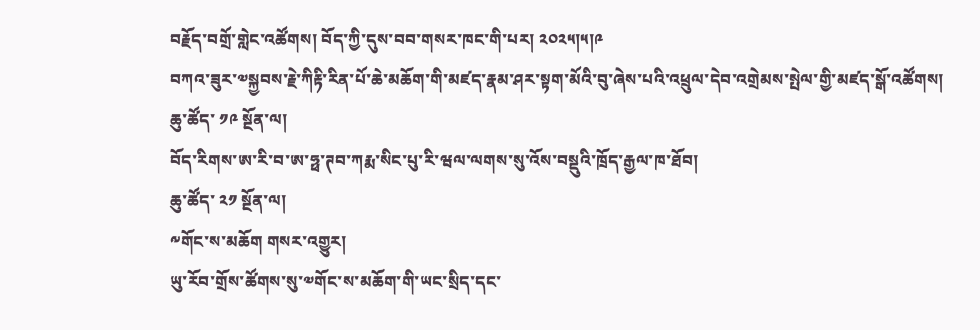བརྗོད་བགྲོ་གླེང་འཚོགས། བོད་ཀྱི་དུས་བབ་གསར་ཁང་གི་པར། ༢༠༢༥།༥།༩
བཀའ་ཟུར་༧སྐྱབས་རྗེ་ཀིརྟི་རིན་པོ་ཆེ་མཆོག་གི་མཛད་རྣམ་ཤར་སྟག་མོའི་བུ་ཞེས་པའི་འཕྲུལ་དེབ་འགྲེམས་སྤེལ་གྱི་མཛད་སྒོ་འཚོགས།
ཆུ་ཚོད་ ༡༩ སྔོན་ལ།
བོད་རིགས་ཨ་རི་བ་ཨ་ཧྥ་ཊབ་ཀརྨ་སིང་པུ་རི་ཝལ་ལགས་སུ་འོས་བསྡུའི་ཁྲོད་རྒྱལ་ཁ་ཐོབ།
ཆུ་ཚོད་ ༢༡ སྔོན་ལ།
༸གོང་ས་མཆོག གསར་འགྱུར།
ཡུ་རོབ་གྲོས་ཚོགས་སུ་༧གོང་ས་མཆོག་གི་ཡང་སྲིད་དང་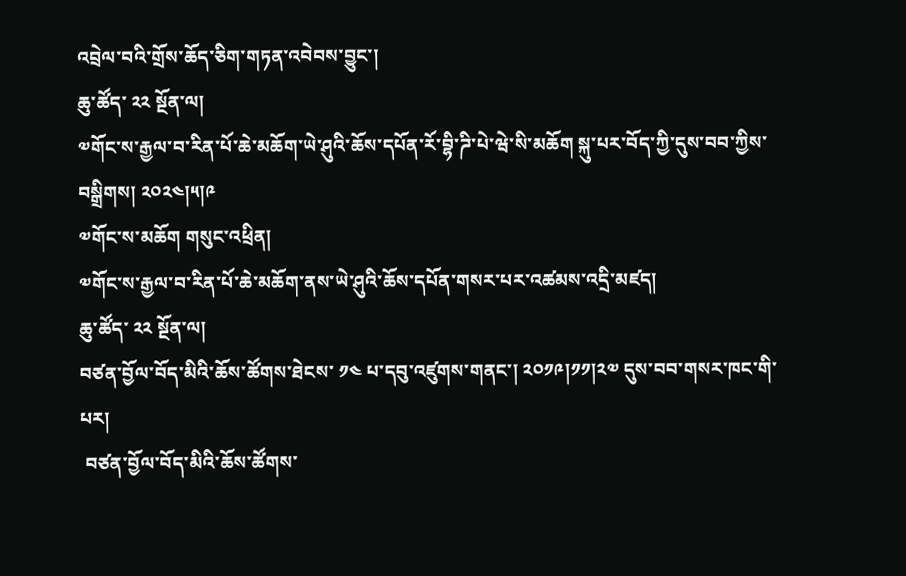འབྲེལ་བའི་གྲོས་ཆོད་ཅིག་གཏན་འབེབས་བྱུང་།
ཆུ་ཚོད་ ༢༢ སྔོན་ལ།
༧གོང་ས་རྒྱལ་བ་རིན་པོ་ཆེ་མཆོག་ཡེ་ཤུའི་ཆོས་དཔོན་རོ་བྷི་ཌི་པེ་ཝེ་སི་མཆོག སྐུ་པར་བོད་ཀྱི་དུས་བབ་ཀྱིས་བསྒྲིགས། ༢༠༢༤།༥།༩
༧གོང་ས་མཆོག གསུང་འཕྲིན།
༧གོང་ས་རྒྱལ་བ་རིན་པོ་ཆེ་མཆོག་ནས་ཡེ་ཤུའི་ཆོས་དཔོན་གསར་པར་འཚམས་འདྲི་མཛད།
ཆུ་ཚོད་ ༢༢ སྔོན་ལ།
བཙན་བྱོལ་བོད་མིའི་ཆོས་ཚོགས་ཐེངས་ ༡༤ པ་དབུ་འཛུགས་གནང་། ༢༠༡༩།༡༡།༢༧ དུས་བབ་གསར་ཁང་གི་པར།
 བཙན་བྱོལ་བོད་མིའི་ཆོས་ཚོགས་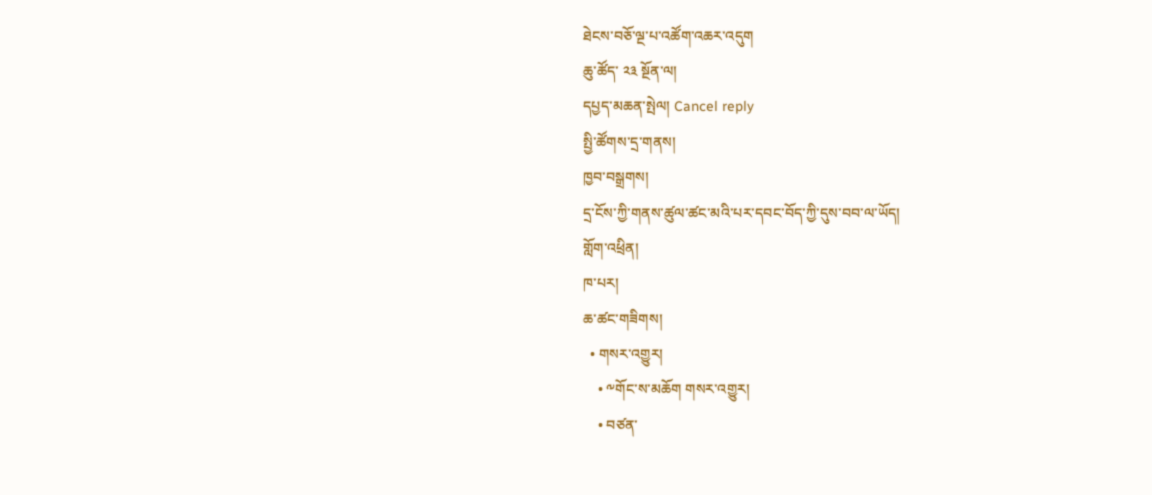ཐེངས་བཅོ་ལྔ་པ་འཚོག་འཆར་འདུག
ཆུ་ཚོད་ ༢༣ སྔོན་ལ།
དཔྱད་མཆན་སྤེལ། Cancel reply
སྤྱི་ཚོགས་དྲ་གནས།
ཁྱབ་བསྒྲགས།
དྲ་ངོས་ཀྱི་གནས་ཚུལ་ཚང་མའི་པར་དབང་བོད་ཀྱི་དུས་བབ་ལ་ཡོད།
གློག་འཕྲིན།
ཁ་པར།
ཆ་ཚང་གཟིགས།
  • གསར་འགྱུར།
    • ༸གོང་ས་མཆོག གསར་འགྱུར།
    • བཙན་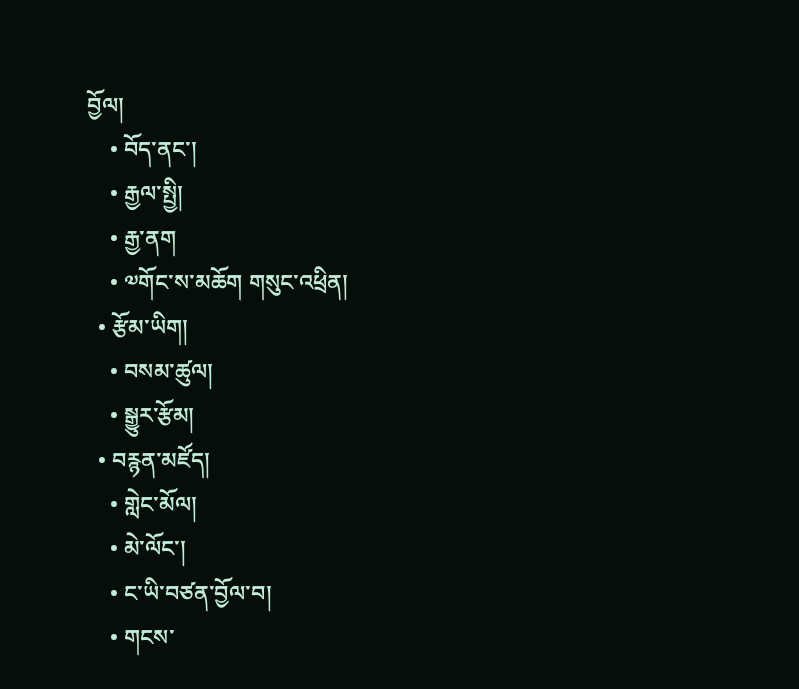བྱོལ།
    • བོད་ནང་།
    • རྒྱལ་སྤྱི།
    • རྒྱ་ནག
    • ༧གོང་ས་མཆོག གསུང་འཕྲིན།
  • རྩོམ་ཡིག།
    • བསམ་ཚུལ།
    • སྒྱུར་རྩོམ།
  • བརྙན་མཛོད།
    • གླེང་མོལ།
    • མེ་ལོང་།
    • ང་ཡི་བཙན་བྱོལ་བ།
    • གངས་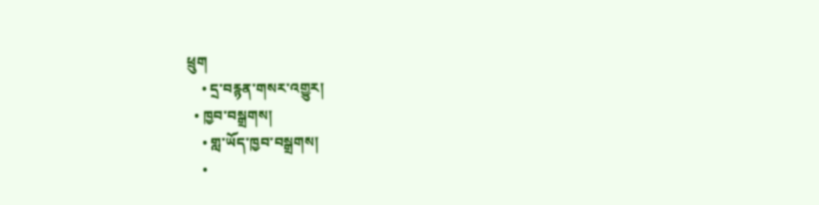ཕྲུག
    • དྲ་བརྙན་གསར་འགྱུར།
  • ཁྱབ་བསྒྲགས།
    • གླ་ཡོད་ཁྱབ་བསྒྲགས།
    •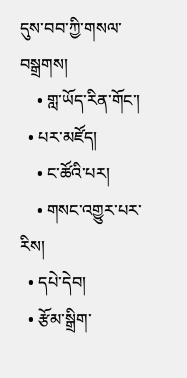དུས་བབ་ཀྱི་གསལ་བསྒྲགས།
    • གླ་ཡོད་རིན་གོང་།
  • པར་མཛོད།
    • ང་ཚོའི་པར།
    • གསང་འགྱུར་པར་རིས།
  • དཔེ་དེབ།
  • རྩོམ་སྒྲིག་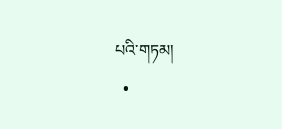པའི་གཏམ།
  •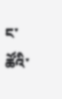ང་ཚོའི་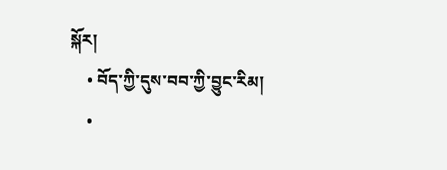སྐོར།
    • བོད་ཀྱི་དུས་བབ་ཀྱི་བྱུང་རིམ།
    •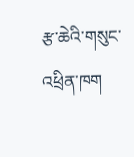རྩ་ཆེའི་གསུང་འཕྲིན་ཁག